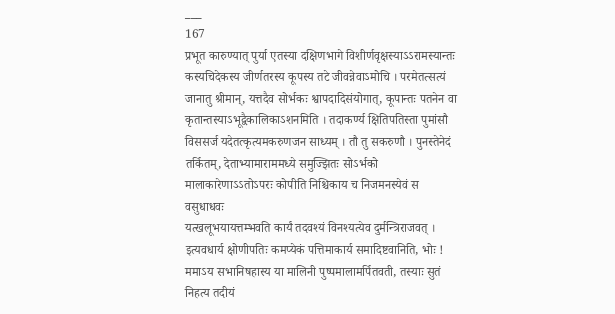___
167
प्रभूत कारुण्यात् पुर्या एतस्या दक्षिणभागे विशीर्णवृक्षस्याऽऽरामस्यान्तः कस्यचिदेकस्य जीर्णतरस्य कूपस्य तटे जीवन्नेवाऽमोचि । परमेतत्सत्यं जानातु श्रीमान्, यत्तदैव सोर्भकः श्वापदादिसंयोगात्, कूपान्तः पतनेन वा कृतान्तस्याऽभूद्वैकालिकाऽशनमिति । तदाकर्ण्य क्षितिपतिस्ता पुमांसौ विससर्ज यदेतत्कृत्यमकरुणजन साध्यम् । तौ तु सकरुणौ । पुनस्तेनेदं तर्कितम्, देताभ्यामाराममध्ये समुज्झितः सोऽर्भको मालाकारेणाऽऽतोऽपरः कोपीति निश्चिकाय च निजमनस्येवं स वसुधाधवः
यत्खलूभयायत्तम्भवति कार्यं तदवश्यं विनश्यत्येव दुर्मन्त्रिराजवत् । इत्यवधार्य क्षोणीपतिः कमप्येकं पत्तिमाकार्य समादिष्टवानिति, भोः ! ममाऽय सभानिषहास्य या मालिनी पुष्पमालामर्पितवती, तस्याः सुतं निहत्य तदीयं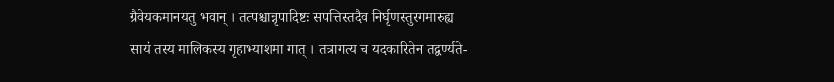ग्रैवेयकमानयतु भवान् । तत्पश्चान्नृपादिष्टः सपत्तिस्तदैव निर्घृणस्तुरगमारुह्य सायं तस्य मालिकस्य गृहाभ्याशमा गात् । तत्रागत्य च यदकारितेन तद्वर्ण्यते-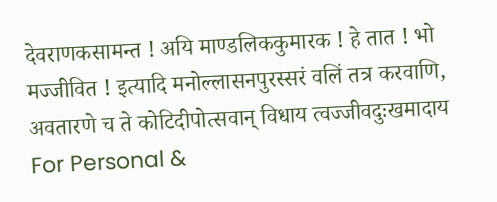देवराणकसामन्त ! अयि माण्डलिककुमारक ! हे तात ! भो मज्जीवित ! इत्यादि मनोल्लासनपुरस्सरं वलिं तत्र करवाणि, अवतारणे च ते कोटिदीपोत्सवान् विधाय त्वज्जीवदुःखमादाय
For Personal &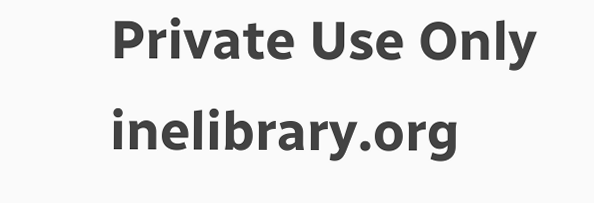Private Use Only
inelibrary.org